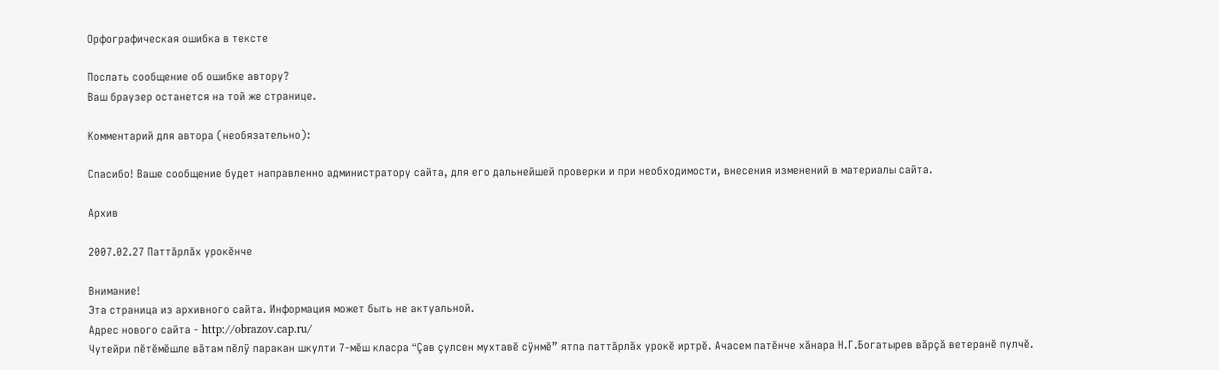Орфографическая ошибка в тексте

Послать сообщение об ошибке автору?
Ваш браузер останется на той же странице.

Комментарий для автора (необязательно):

Спасибо! Ваше сообщение будет направленно администратору сайта, для его дальнейшей проверки и при необходимости, внесения изменений в материалы сайта.

Архив

2007.02.27 Паттăрлăх урокĕнче

Внимание!
Эта страница из архивного сайта. Информация может быть не актуальной.
Адрес нового сайта - http://obrazov.cap.ru/
Чутейри пĕтĕмĕшле вăтам пĕлÿ паракан шкулти 7-мĕш класра “Çав çулсен мухтавĕ сÿнмĕ” ятпа паттăрлăх урокĕ иртрĕ. Ачасем патĕнче хăнара Н.Г.Богатырев вăрçă ветеранĕ пулчĕ.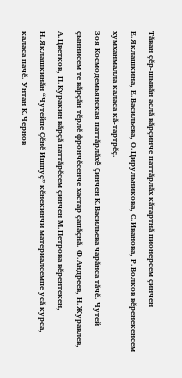Тăван çĕр-шывăн аслă вăрçинче паттăрлăх кăтартнă пионерсем çинчен Е.Яклашкина, Е.Васильева, О.Цирульникова, С.Иванова, Р.Волков вĕренекенсем хумханмалла каласа кă-тартрĕç.
Зоя Космодемьянская паттăрлăхĕ çинчен К.Васильева чарăнса тăчĕ. Чутей çыннисем те вăрçăн тĕрлĕ фрончĕсенче хастар çапăçнă. Ф.Андреев, Н.Журавлев, А.Цветков, П.Куракин вăрçă паттăрĕсем çинчен М.Петрова вĕрентекен, Н.Яклашкинăн “Чутейпе Çĕнĕ Ишпуç” кĕнекинчи материалсемпе усă курса, каласа пачĕ. Унтан К.Чернов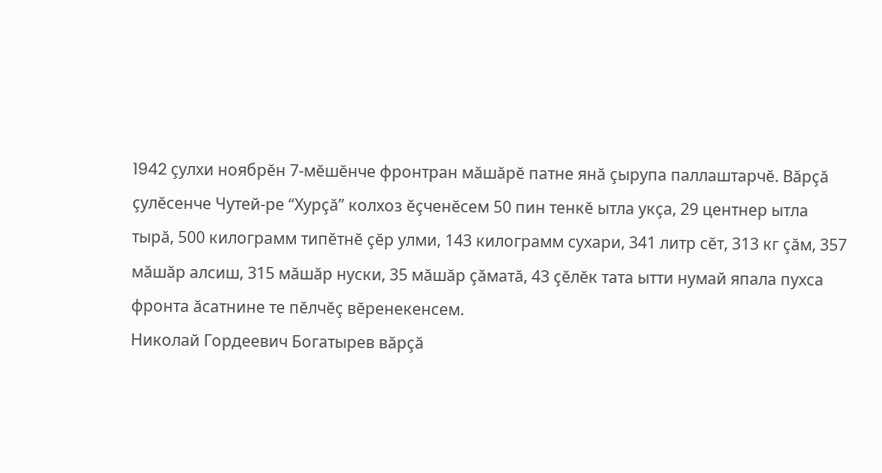1942 çулхи ноябрĕн 7-мĕшĕнче фронтран мăшăрĕ патне янă çырупа паллаштарчĕ. Вăрçă çулĕсенче Чутей-ре “Хурçă” колхоз ĕçченĕсем 50 пин тенкĕ ытла укçа, 29 центнер ытла тырă, 500 килограмм типĕтнĕ çĕр улми, 143 килограмм сухари, 341 литр сĕт, 313 кг çăм, 357 мăшăр алсиш, 315 мăшăр нуски, 35 мăшăр çăматă, 43 çĕлĕк тата ытти нумай япала пухса фронта ăсатнине те пĕлчĕç вĕренекенсем.
Николай Гордеевич Богатырев вăрçă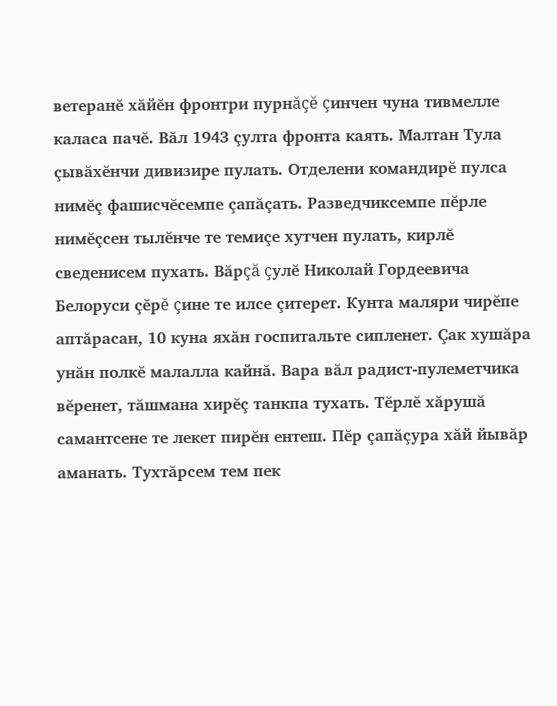ветеранĕ хăйĕн фронтри пурнăçĕ çинчен чуна тивмелле каласа пачĕ. Вăл 1943 çулта фронта каять. Малтан Тула çывăхĕнчи дивизире пулать. Отделени командирĕ пулса нимĕç фашисчĕсемпе çапăçать. Разведчиксемпе пĕрле нимĕçсен тылĕнче те темиçе хутчен пулать, кирлĕ сведенисем пухать. Вăрçă çулĕ Николай Гордеевича Белоруси çĕрĕ çине те илсе çитерет. Кунта маляри чирĕпе аптăрасан, 10 куна яхăн госпитальте сипленет. Çак хушăра унăн полкĕ малалла кайнă. Вара вăл радист-пулеметчика вĕренет, тăшмана хирĕç танкпа тухать. Тĕрлĕ хăрушă самантсене те лекет пирĕн ентеш. Пĕр çапăçура хăй йывăр аманать. Тухтăрсем тем пек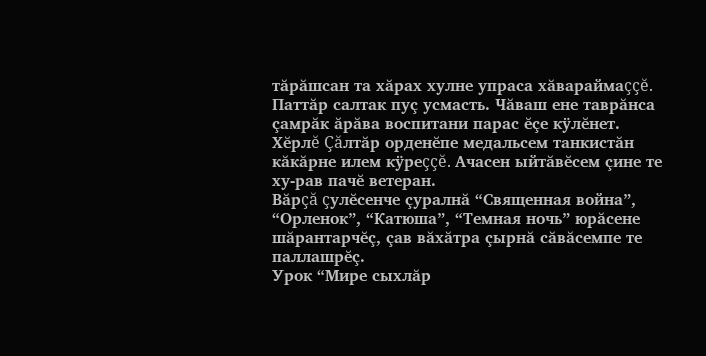тăрăшсан та хăрах хулне упраса хăвараймаççĕ.
Паттăр салтак пуç усмасть. Чăваш ене таврăнса çамрăк ăрăва воспитани парас ĕçе кÿлĕнет. Хĕрлĕ Çăлтăр орденĕпе медальсем танкистăн кăкăрне илем кÿреççĕ. Ачасен ыйтăвĕсем çине те ху-рав пачĕ ветеран.
Вăрçă çулĕсенче çуралнă “Священная война”, “Орленок”, “Катюша”, “Темная ночь” юрăсене шăрантарчĕç, çав вăхăтра çырнă сăвăсемпе те паллашрĕç.
Урок “Мире сыхлăр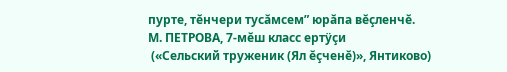пурте, тĕнчери тусăмсем” юрăпа вĕçленчĕ.
М. ПЕТРОВА, 7-мĕш класс ертÿçи
 («Сельский труженик (Ял ĕçченĕ)», Янтиково)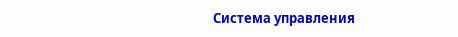Система управления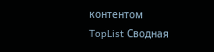контентом
TopList Сводная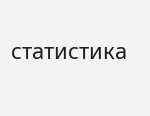статистика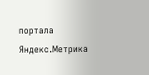портала Яндекс.Метрика